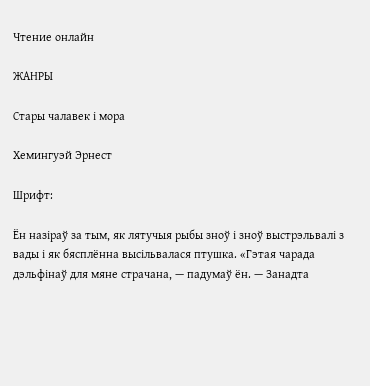Чтение онлайн

ЖАНРЫ

Стары чалавек і мора

Хемингуэй Эрнест

Шрифт:

Ён назіраў за тым, як лятучыя рыбы зноў і зноў выстрэльвалі з вады і як бясплённа высільвалася птушка. «Гэтая чарада дэльфінаў для мяне страчана, — падумаў ён. — Занадта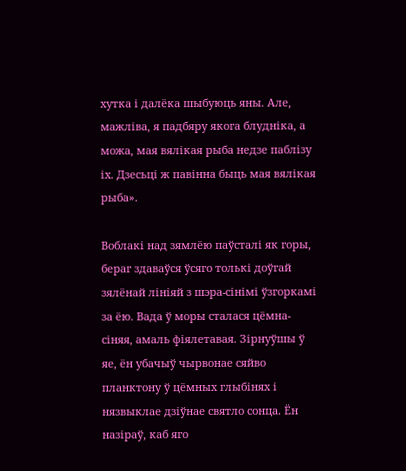хутка і далёка шыбуюць яны. Але, мажліва, я падбяру якога блудніка, а можа, мая вялікая рыба недзе паблізу іх. Дзесьці ж павінна быць мая вялікая рыба».

Воблакі над зямлёю паўсталі як горы, бераг здаваўся ўсяго толькі доўгай зялёнай лініяй з шэра-сінімі ўзгоркамі за ёю. Вада ў моры сталася цёмна-сіняя, амаль фіялетавая. Зірнуўшы ў яе, ён убачыў чырвонае сяйво планктону ў цёмных глыбінях і нязвыклае дзіўнае святло сонца. Ён назіраў, каб яго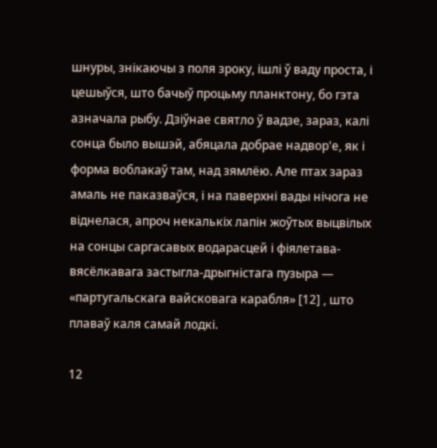шнуры, знікаючы з поля зроку, ішлі ў ваду проста, і цешыўся, што бачыў процьму планктону, бо гэта азначала рыбу. Дзіўнае святло ў вадзе, зараз, калі сонца было вышэй, абяцала добрае надвор'е, як і форма воблакаў там, над зямлёю. Але птах зараз амаль не паказваўся, і на паверхні вады нічога не віднелася, апроч некалькіх лапін жоўтых выцвілых на сонцы саргасавых водарасцей і фіялетава-вясёлкавага застыгла-дрыгністага пузыра — «партугальскага вайсковага карабля» [12] , што плаваў каля самай лодкі.

12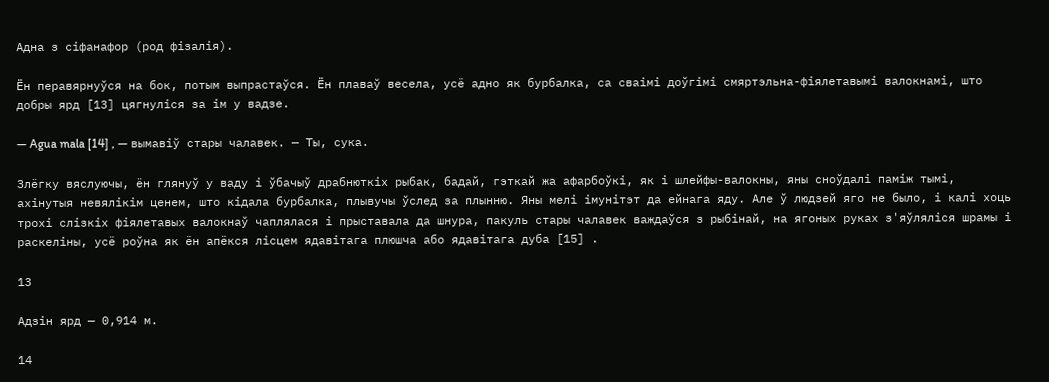Адна з сіфанафор (род фізалія).

Ён перавярнуўся на бок, потым выпрастаўся. Ён плаваў весела, усё адно як бурбалка, са сваімі доўгімі смяртэльна-фіялетавымі валокнамі, што добры ярд [13] цягнуліся за ім у вадзе.

— Agua mala [14] , — вымавіў стары чалавек. — Ты, сука.

Злёгку вяслуючы, ён глянуў у ваду і ўбачыў драбнюткіх рыбак, бадай, гэткай жа афарбоўкі, як і шлейфы-валокны, яны сноўдалі паміж тымі, ахінутыя невялікім ценем, што кідала бурбалка, плывучы ўслед за плынню. Яны мелі імунітэт да ейнага яду. Але ў людзей яго не было, і калі хоць трохі слізкіх фіялетавых валокнаў чаплялася і прыставала да шнура, пакуль стары чалавек важдаўся з рыбінай, на ягоных руках з'яўляліся шрамы і раскеліны, усё роўна як ён апёкся лісцем ядавітага плюшча або ядавітага дуба [15] .

13

Адзін ярд — 0,914 м.

14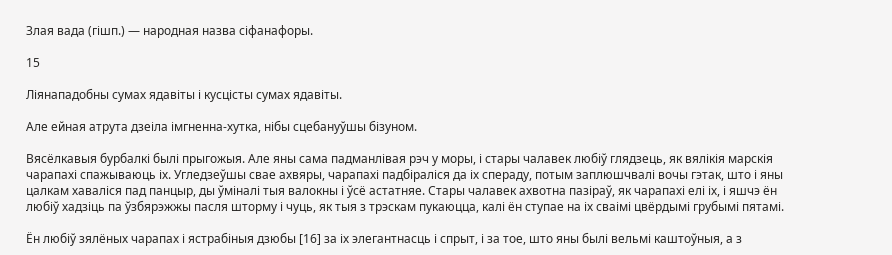Злая вада (гішп.) — народная назва сіфанафоры.

15

Ліянападобны сумах ядавіты і кусцісты сумах ядавіты.

Але ейная атрута дзеіла імгненна-хутка, нібы сцебануўшы бізуном.

Вясёлкавыя бурбалкі былі прыгожыя. Але яны сама падманлівая рэч у моры, і стары чалавек любіў глядзець, як вялікія марскія чарапахі спажываюць іх. Угледзеўшы свае ахвяры, чарапахі падбіраліся да іх спераду, потым заплюшчвалі вочы гэтак, што і яны цалкам хаваліся пад панцыр, ды ўміналі тыя валокны і ўсё астатняе. Стары чалавек ахвотна пазіраў, як чарапахі елі іх, і яшчэ ён любіў хадзіць па ўзбярэжжы пасля шторму і чуць, як тыя з трэскам пукаюцца, калі ён ступае на іх сваімі цвёрдымі грубымі пятамі.

Ён любіў зялёных чарапах і ястрабіныя дзюбы [16] за іх элегантнасць і спрыт, і за тое, што яны былі вельмі каштоўныя, а з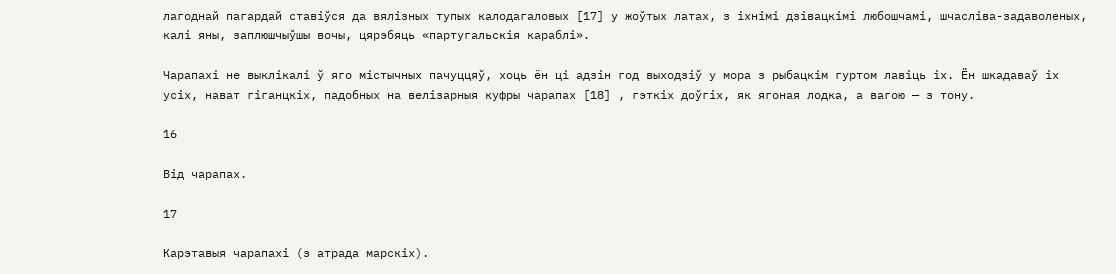лагоднай пагардай ставіўся да вялізных тупых калодагаловых [17] у жоўтых латах, з іхнімі дзівацкімі любошчамі, шчасліва-задаволеных, калі яны, заплюшчыўшы вочы, цярэбяць «партугальскія караблі».

Чарапахі не выклікалі ў яго містычных пачуццяў, хоць ён ці адзін год выходзіў у мора з рыбацкім гуртом лавіць іх. Ён шкадаваў іх усіх, нават гіганцкіх, падобных на велізарныя куфры чарапах [18] , гэткіх доўгіх, як ягоная лодка, а вагою — з тону.

16

Від чарапах.

17

Карэтавыя чарапахі (з атрада марскіх).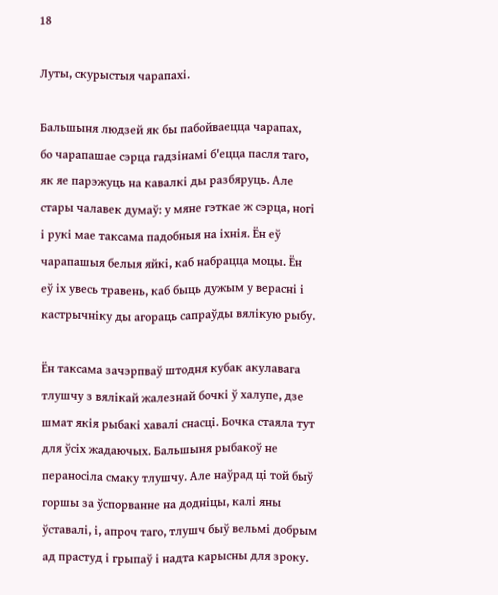18

Луты, скурыстыя чарапахі.

Бальшыня людзей як бы пабойваецца чарапах, бо чарапашае сэрца гадзінамі б'ецца пасля таго, як яе парэжуць на кавалкі ды разбяруць. Але стары чалавек думаў: у мяне гэткае ж сэрца, ногі і рукі мае таксама падобныя на іхнія. Ён еў чарапашыя белыя яйкі, каб набрацца моцы. Ён еў іх увесь травень, каб быць дужым у верасні і кастрычніку ды агораць сапраўды вялікую рыбу.

Ён таксама зачэрпваў штодня кубак акулавага тлушчу з вялікай жалезнай бочкі ў халупе, дзе шмат якія рыбакі хавалі снасці. Бочка стаяла тут для ўсіх жадаючых. Бальшыня рыбакоў не пераносіла смаку тлушчу. Але наўрад ці той быў горшы за ўспорванне на додніцы, калі яны ўставалі, і, апроч таго, тлушч быў вельмі добрым ад прастуд і грыпаў і надта карысны для зроку.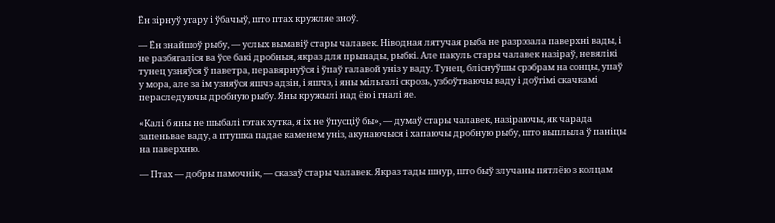Ён зірнуў угару і ўбачыў, што птах кружляе зноў.

— Ён знайшоў рыбу, — услых вымавіў стары чалавек. Ніводная лятучая рыба не разрэзала паверхні вады, і не разбягаліся ва ўсе бакі дробныя, якраз для прынады, рыбкі. Але пакуль стары чалавек назіраў, невялікі тунец узняўся ў паветра, перавярнуўся і ўпаў галавой уніз у ваду. Тунец, бліснуўшы срэбрам на сонцы, упаў у мора, але за ім узняўся яшчэ адзін, і яшчэ, і яны мільгалі скрозь, узбоўтваючы ваду і доўгімі скачкамі пераследуючы дробную рыбу. Яны кружылі над ёю і гналі яе.

«Калі б яны не шыбалі гэтак хутка, я іх не ўпусціў бы», — думаў стары чалавек, назіраючы, як чарада запеньвае ваду, а птушка падае каменем уніз, акунаючыся і хапаючы дробную рыбу, што выплыла ў паніцы на паверхню.

— Птах — добры памочнік, — сказаў стары чалавек. Якраз тады шнур, што быў злучаны пятлёю з колцам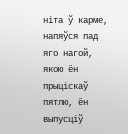ніта ў карме, напяўся пад яго нагой, якою ён прыціскаў пятлю, ён выпусціў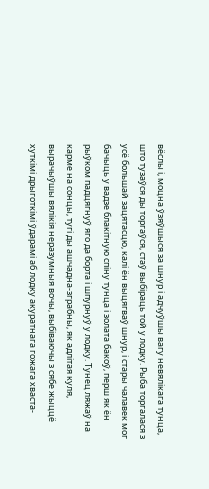вёслы і, моцна ўзяўшыся за шнур і адчуўшы вагу невялікага тунца, што тузаўся ды торгаўся, стаў выбіраць той у лодку. Рыба торгалася з усё большай зацятасцю, калі ён выцягваў шнур, і стары чалавек мог бачыць у вадзе блакітную спіну тунца і золата бакоў, перш як ён рыўком падцягнуў яго да борта і шпурнуў у лодку. Тунец ляжаў на карме на сонцы, тугі ды ашчадна-зграбны, як адлітая куля, вырачыўшы вялікія неразумныя вочы, выбіваючы з сябе жыццё хуткімі дрыготкімі ўдарамі аб лодку акуратнага гожага хваста-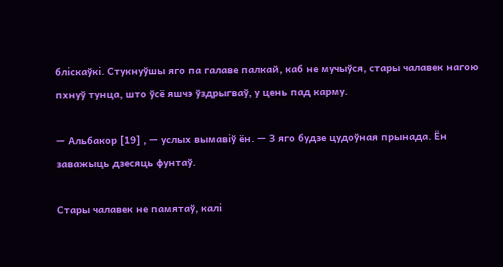бліскаўкі. Стукнуўшы яго па галаве палкай, каб не мучыўся, стары чалавек нагою пхнуў тунца, што ўсё яшчэ ўздрыгваў, у цень пад карму.

— Альбакор [19] , — услых вымавіў ён. — З яго будзе цудоўная прынада. Ён заважыць дзесяць фунтаў.

Стары чалавек не памятаў, калі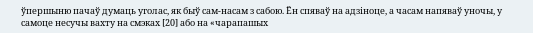ўпершыню пачаў думаць уголас, як быў сам-насам з сабою. Ён спяваў на адзіноце, а часам напяваў уночы, у самоце несучы вахту на смэках [20] або на «чарапашых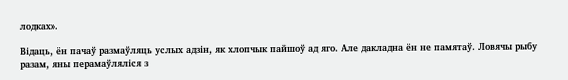лодках».

Відаць, ён пачаў размаўляць услых адзін, як хлопчык пайшоў ад яго. Але дакладна ён не памятаў. Ловячы рыбу разам, яны перамаўляліся з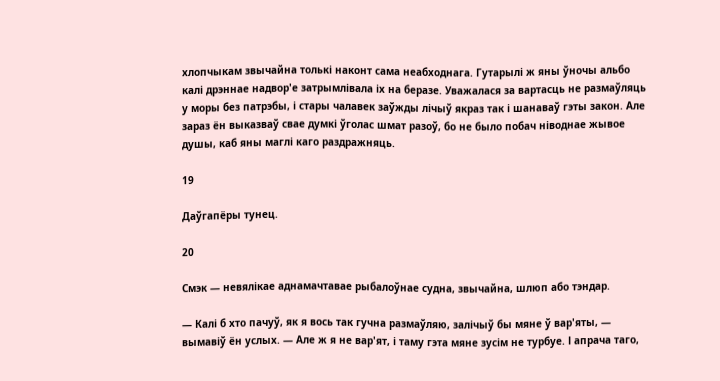хлопчыкам звычайна толькі наконт сама неабходнага. Гутарылі ж яны ўночы альбо калі дрэннае надвор'е затрымлівала іх на беразе. Уважалася за вартасць не размаўляць у моры без патрэбы, і стары чалавек заўжды лічыў якраз так і шанаваў гэты закон. Але зараз ён выказваў свае думкі ўголас шмат разоў, бо не было побач ніводнае жывое душы, каб яны маглі каго раздражняць.

19

Даўгапёры тунец.

20

Смэк — невялікае аднамачтавае рыбалоўнае судна, звычайна, шлюп або тэндар.

— Калі б хто пачуў, як я вось так гучна размаўляю, залічыў бы мяне ў вар'яты, — вымавіў ён услых. — Але ж я не вар'ят, і таму гэта мяне зусім не турбуе. І апрача таго,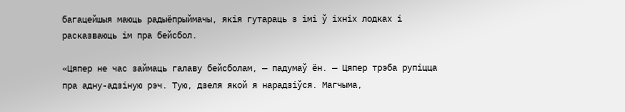багацейшыя маюць радыёпрыймачы, якія гутараць з імі ў іхніх лодках і расказваюць ім пра бейсбол.

«Цяпер не час займаць галаву бейсболам, — падумаў ён. — Цяпер трэба рупіцца пра адну-адзіную рэч. Тую, дзеля якой я нарадзіўся. Магчыма,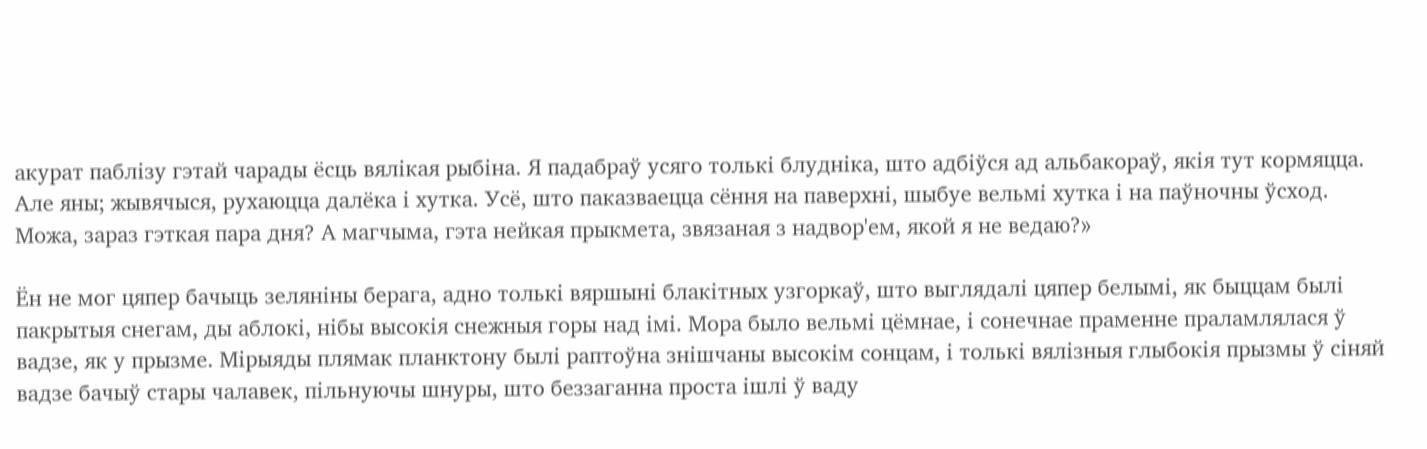акурат паблізу гэтай чарады ёсць вялікая рыбіна. Я падабраў усяго толькі блудніка, што адбіўся ад альбакораў, якія тут кормяцца. Але яны; жывячыся, рухаюцца далёка і хутка. Усё, што паказваецца сёння на паверхні, шыбуе вельмі хутка і на паўночны ўсход. Можа, зараз гэткая пара дня? А магчыма, гэта нейкая прыкмета, звязаная з надвор'ем, якой я не ведаю?»

Ён не мог цяпер бачыць зеляніны берага, адно толькі вяршыні блакітных узгоркаў, што выглядалі цяпер белымі, як быццам былі пакрытыя снегам, ды аблокі, нібы высокія снежныя горы над імі. Мора было вельмі цёмнае, і сонечнае праменне праламлялася ў вадзе, як у прызме. Мірыяды плямак планктону былі раптоўна знішчаны высокім сонцам, і толькі вялізныя глыбокія прызмы ў сіняй вадзе бачыў стары чалавек, пільнуючы шнуры, што беззаганна проста ішлі ў ваду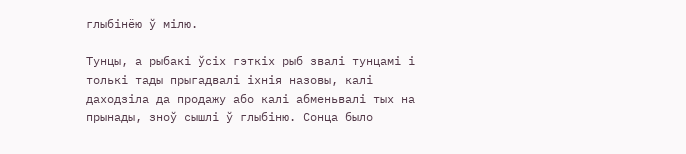глыбінёю ў мілю.

Тунцы, а рыбакі ўсіх гэткіх рыб звалі тунцамі і толькі тады прыгадвалі іхнія назовы, калі даходзіла да продажу або калі абменьвалі тых на прынады, зноў сышлі ў глыбіню. Сонца было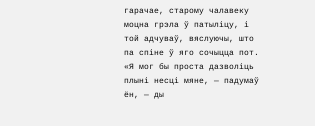гарачае, старому чалавеку моцна грэла ў патыліцу, і той адчуваў, вяслуючы, што па спіне ў яго сочыцца пот. «Я мог бы проста дазволіць плыні несці мяне, — падумаў ён, — ды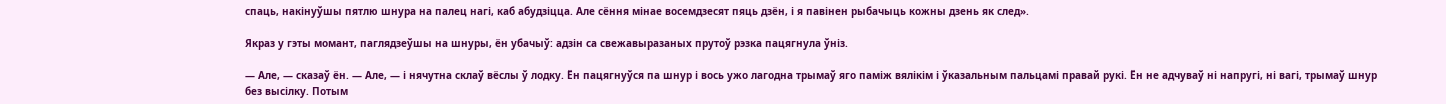спаць, накінуўшы пятлю шнура на палец нагі, каб абудзіцца. Але сёння мінае восемдзесят пяць дзён, і я павінен рыбачыць кожны дзень як след».

Якраз у гэты момант, паглядзеўшы на шнуры, ён убачыў: адзін са свежавыразаных прутоў рэзка пацягнула ўніз.

— Але, — сказаў ён. — Але, — і нячутна склаў вёслы ў лодку. Ён пацягнуўся па шнур і вось ужо лагодна трымаў яго паміж вялікім і ўказальным пальцамі правай рукі. Ён не адчуваў ні напругі, ні вагі, трымаў шнур без высілку. Потым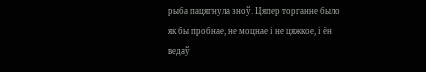рыба пацягнула зноў. Цяпер торганне было як бы пробнае, не моцнае і не цяжкое, і ён ведаў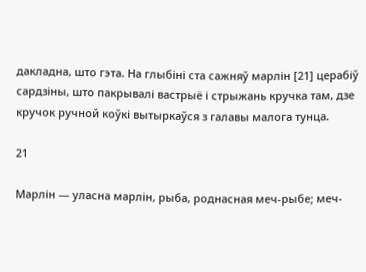дакладна, што гэта. На глыбіні ста сажняў марлін [21] церабіў сардзіны, што пакрывалі вастрыё і стрыжань кручка там, дзе кручок ручной коўкі вытыркаўся з галавы малога тунца.

21

Марлін — уласна марлін, рыба, роднасная меч-рыбе; меч-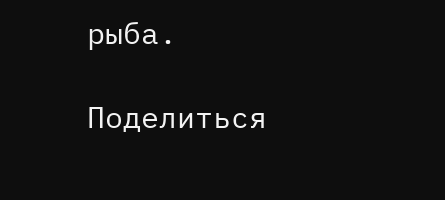рыба.

Поделиться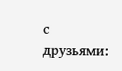с друзьями: